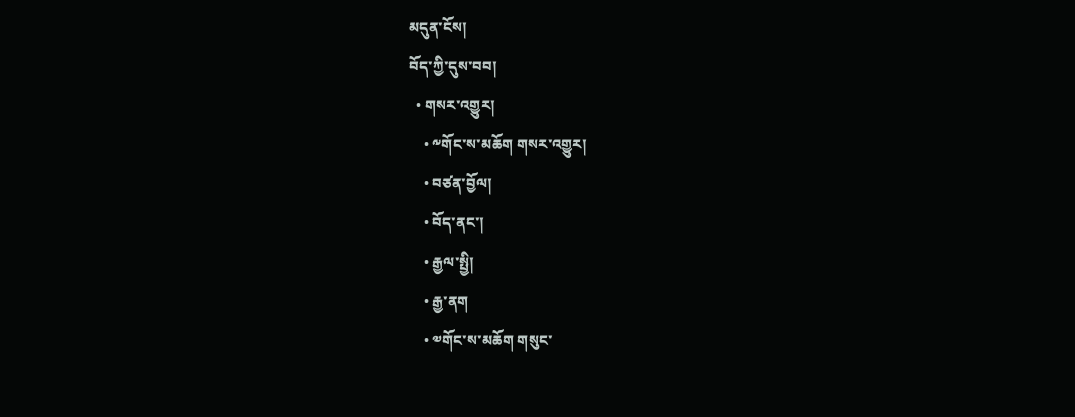མདུན་ངོས།
བོད་ཀྱི་དུས་བབ།
  • གསར་འགྱུར།
    • ༸གོང་ས་མཆོག གསར་འགྱུར།
    • བཙན་བྱོལ།
    • བོད་ནང་།
    • རྒྱལ་སྤྱི།
    • རྒྱ་ནག
    • ༧གོང་ས་མཆོག གསུང་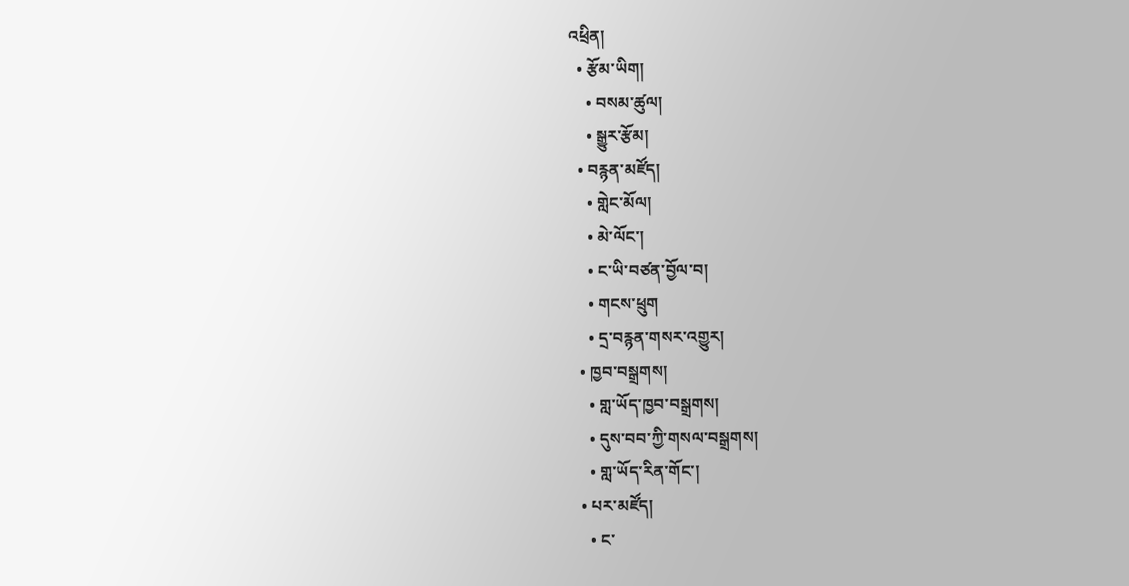འཕྲིན།
  • རྩོམ་ཡིག།
    • བསམ་ཚུལ།
    • སྒྱུར་རྩོམ།
  • བརྙན་མཛོད།
    • གླེང་མོལ།
    • མེ་ལོང་།
    • ང་ཡི་བཙན་བྱོལ་བ།
    • གངས་ཕྲུག
    • དྲ་བརྙན་གསར་འགྱུར།
  • ཁྱབ་བསྒྲགས།
    • གླ་ཡོད་ཁྱབ་བསྒྲགས།
    • དུས་བབ་ཀྱི་གསལ་བསྒྲགས།
    • གླ་ཡོད་རིན་གོང་།
  • པར་མཛོད།
    • ང་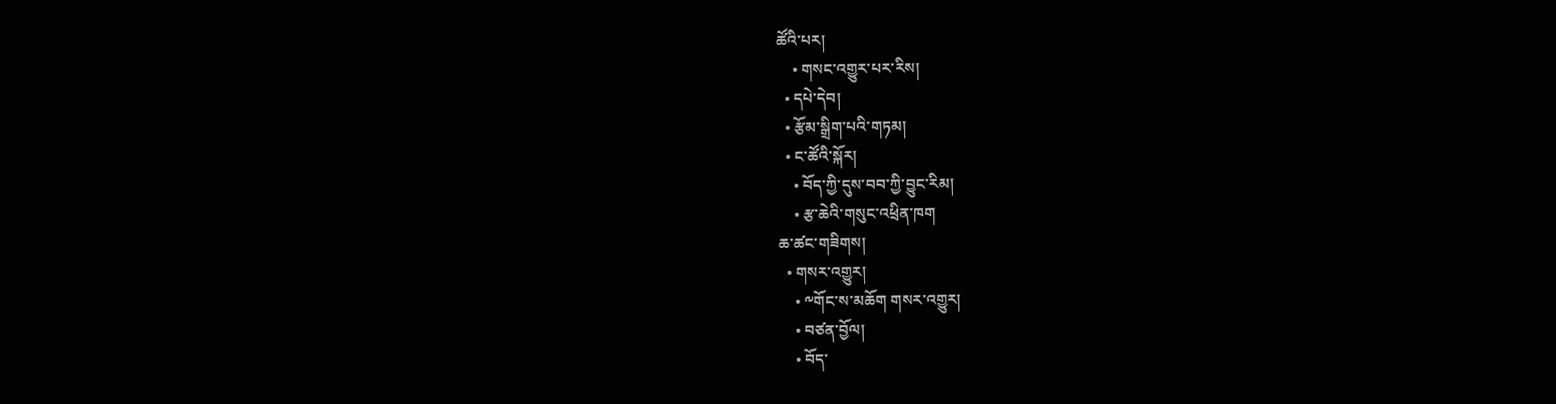ཚོའི་པར།
    • གསང་འགྱུར་པར་རིས།
  • དཔེ་དེབ།
  • རྩོམ་སྒྲིག་པའི་གཏམ།
  • ང་ཚོའི་སྐོར།
    • བོད་ཀྱི་དུས་བབ་ཀྱི་བྱུང་རིམ།
    • རྩ་ཆེའི་གསུང་འཕྲིན་ཁག
ཆ་ཚང་གཟིགས།
  • གསར་འགྱུར།
    • ༸གོང་ས་མཆོག གསར་འགྱུར།
    • བཙན་བྱོལ།
    • བོད་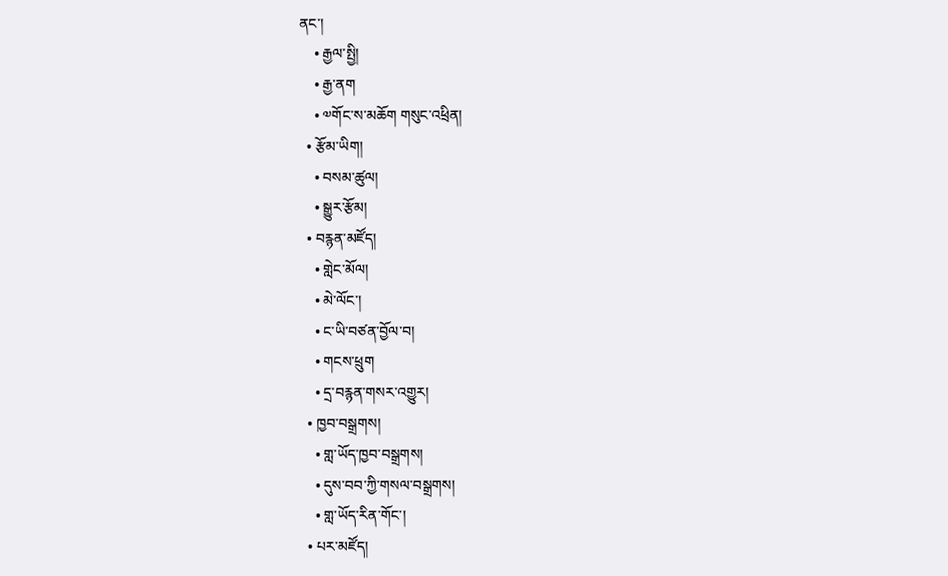ནང་།
    • རྒྱལ་སྤྱི།
    • རྒྱ་ནག
    • ༧གོང་ས་མཆོག གསུང་འཕྲིན།
  • རྩོམ་ཡིག།
    • བསམ་ཚུལ།
    • སྒྱུར་རྩོམ།
  • བརྙན་མཛོད།
    • གླེང་མོལ།
    • མེ་ལོང་།
    • ང་ཡི་བཙན་བྱོལ་བ།
    • གངས་ཕྲུག
    • དྲ་བརྙན་གསར་འགྱུར།
  • ཁྱབ་བསྒྲགས།
    • གླ་ཡོད་ཁྱབ་བསྒྲགས།
    • དུས་བབ་ཀྱི་གསལ་བསྒྲགས།
    • གླ་ཡོད་རིན་གོང་།
  • པར་མཛོད།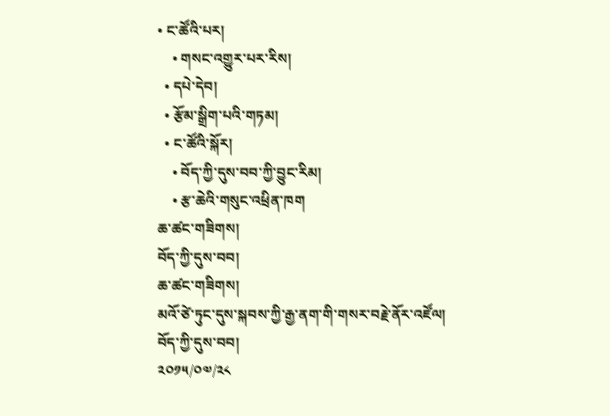• ང་ཚོའི་པར།
    • གསང་འགྱུར་པར་རིས།
  • དཔེ་དེབ།
  • རྩོམ་སྒྲིག་པའི་གཏམ།
  • ང་ཚོའི་སྐོར།
    • བོད་ཀྱི་དུས་བབ་ཀྱི་བྱུང་རིམ།
    • རྩ་ཆེའི་གསུང་འཕྲིན་ཁག
ཆ་ཚང་གཟིགས།
བོད་ཀྱི་དུས་བབ།
ཆ་ཚང་གཟིགས།
མའོ་ཙེ་ཏུང་དུས་སྐབས་ཀྱི་རྒྱ་ནག་གི་གསར་བརྗེ་ནོར་འཛོལ།
བོད་ཀྱི་དུས་བབ།
༢༠༡༥/༠༧/༢༨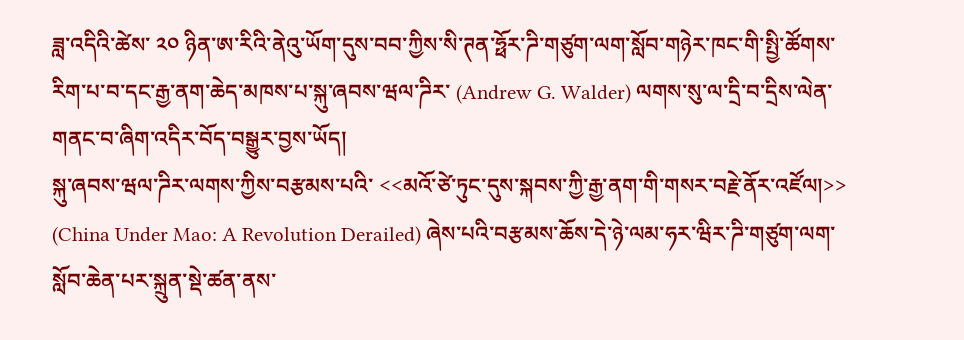ཟླ་འདིའི་ཚེས་ ༢༠ ཉིན་ཨ་རིའི་ནེའུ་ཡོག་དུས་བབ་ཀྱིས་སི་ཊན་ཧྥོར་ཌི་གཙུག་ལག་སློབ་གཉེར་ཁང་གི་སྤྱི་ཚོགས་རིག་པ་བ་དང་རྒྱ་ནག་ཆེད་མཁས་པ་སྐུ་ཞབས་ཝལ་ཌིར་ (Andrew G. Walder) ལགས་སུ་ལ་དྲི་བ་དྲིས་ལེན་གནང་བ་ཞིག་འདིར་བོད་བསྒྱུར་བྱས་ཡོད།
སྐུ་ཞབས་ཝལ་ཌིར་ལགས་ཀྱིས་བརྩམས་པའི་ <<མའོ་ཙེ་ཏུང་དུས་སྐབས་ཀྱི་རྒྱ་ནག་གི་གསར་བརྗེ་ནོར་འཛོལ།>> (China Under Mao: A Revolution Derailed) ཞེས་པའི་བརྩམས་ཆོས་དེ་ཉེ་ལམ་ཧར་ཝིར་ཌི་གཙུག་ལག་སློབ་ཆེན་པར་སྐྲུན་སྡེ་ཚན་ནས་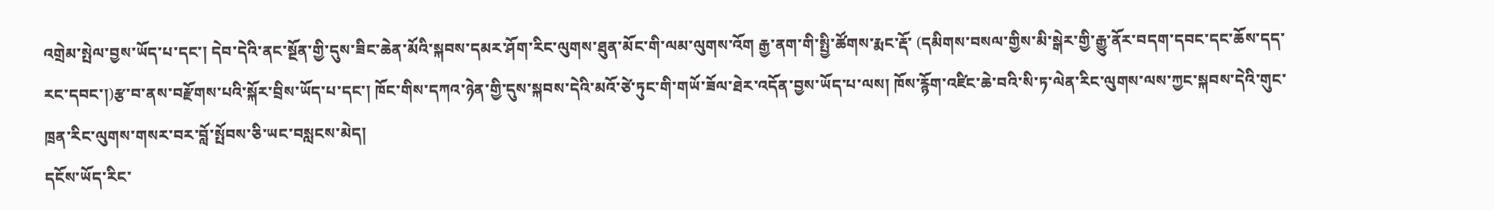འགྲེམ་སྤེལ་བྱས་ཡོད་པ་དང་། དེབ་དེའི་ནང་སྔོན་གྱི་དུས་ཟིང་ཆེན་མོའི་སྐབས་དམར་ཤོག་རིང་ལུགས་ཐུན་མོང་གི་ལམ་ལུགས་འོག རྒྱ་ནག་གི་སྤྱི་ཚོགས་རྨང་རྡོ་ (དམིགས་བསལ་གྱིས་མི་སྒེར་གྱི་རྒྱུ་ནོར་བདག་དབང་དང་ཆོས་དད་རང་དབང་།)རྩ་བ་ནས་བརྫོགས་པའི་སྐོར་བྲིས་ཡོད་པ་དང་། ཁོང་གིས་དཀའ་ཉེན་གྱི་དུས་སྐབས་དེའི་མའོ་ཙེ་ཏུང་གི་གཡོ་ཟོལ་ཐེར་འདོན་བྱས་ཡོད་པ་ལས། ཁོས་རྙོག་འཛིང་ཆེ་བའི་སི་ཏ་ལེན་རིང་ལུགས་ལས་ཀྱང་སྐབས་དེའི་གུང་ཁྲན་རིང་ལུགས་གསར་བར་བློ་སྤོབས་ཅི་ཡང་བསླངས་མེད།
དངོས་ཡོད་རིང་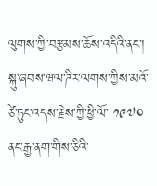ལུགས་ཀྱི་བརྩམས་ཆོས་འདིའི་ནང་། སྐུ་ཞབས་ཝལ་ཌིར་ལགས་ཀྱིས་མའོ་ཙེ་ཏུང་འདས་རྗེས་ཀྱི་ཕྱི་ལོ་ ༡༩༧༠ ནང་རྒྱ་ནག་གིས་ཅིའི་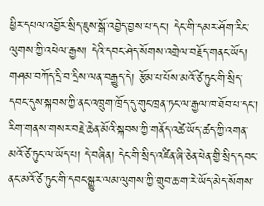ཕྱིར་དཔལ་འབྱོར་སྲིད་ཇུས་སྒོ་འབྱེད་བྱས་པ་དང་། དེང་གི་དམར་ཤོག་རིང་ལུགས་ཀྱི་འཕེལ་རྒྱས། དེའི་དབང་ཤེད་སོགས་འགྲེལ་བརྗོད་གནང་ཡོད།
གཤམ་བཀོད་དྲི་བ་དྲིས་ལན་བརྒྱུད་དེ། རྩོམ་པ་པོས་མའོ་ཙེ་ཏུང་གི་སྲིད་དབང་དུས་སྐབས་ཀྱི་ནང་འཁྲུག་ཁྲོད་དུ་གུང་ཁྲན་ཏང་ལ་རྒྱལ་ཁ་ཐོབ་པ་དང་། རིག་གནས་གསར་བརྗེ་ཆེན་མོའི་སྐབས་ཀྱི་གནོད་འཚེ་ཡོད་ཚད་ཀྱི་འགན་མའོ་ཙེ་ཏུང་ལ་ཡོད་པ། དེ་བཞིན། དེང་གི་སྲིད་འཛིན་ཞི་ཅེན་ཕེན་གྱི་སྲིད་དབང་ནང་མའོ་ཙེ་ཏུང་གི་དབང་སྒྱུར་ལམ་ལུགས་ཀྱི་གྲུབ་ཆ་ག་རེ་ཡོད་མེད་སོགས་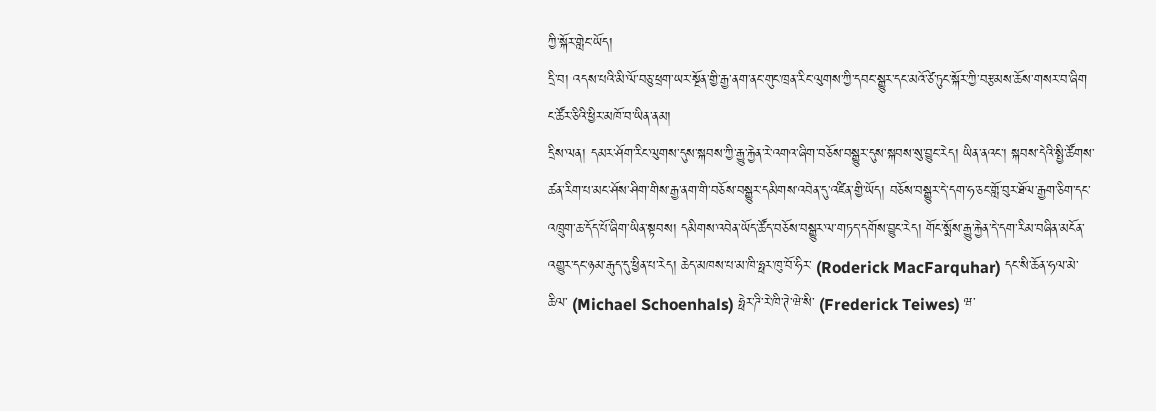ཀྱི་སྐོར་གླེང་ཡོད།
དྲི་བ། འདས་པའི་མི་ལོ་བཅུ་ཕྲག་ཡར་སྔོན་གྱི་རྒྱ་ནག་ནང་གུང་ཁྲན་རིང་ལུགས་ཀྱི་དབང་སྒྱུར་དང་མའོ་ཙེ་ཏུང་སྐོར་ཀྱི་བརྩམས་ཆོས་གསར་བ་ཞིག ང་ཚོར་ཅིའི་ཕྱིར་མཁོ་བ་ཡིན་ནམ།
དྲིས་ལན། དམར་ཤོག་རིང་ལུགས་དུས་སྐབས་ཀྱི་རྒྱུ་རྐྱེན་རེ་འགའ་ཞིག་བཅོས་བསྒྱུར་དུས་སྐབས་སུ་བྱུང་རེད། ཡིན་ནའང་། སྐབས་དེའི་སྤྱི་ཚོགས་ཚན་རིག་པ་མང་ཤོས་ཤིག་གིས་རྒྱ་ནག་གི་བཅོས་བསྒྱུར་དམིགས་འབེན་དུ་འཛིན་གྱི་ཡོད། བཅོས་བསྒྱུར་དེ་དག་ཧ་ཅང་གློ་བུར་ཐོལ་རྒྱག་ཅིག་དང་འཁྲུག་ཆ་དོད་པོ་ཞིག་ཡིན་སྟབས། དམིགས་འབེན་ཡོད་ཚོད་བཅོས་བསྒྱུར་ལ་གཏད་དགོས་བྱུང་རེད། གོང་སྨོས་རྒྱུ་རྐྱེན་དེ་དག་རིམ་བཞིན་མངོན་འགྱུར་དང་ཉམ་རྒུད་དུ་ཕྱིན་པ་རེད། ཆེད་མཁས་པ་མ་ཁི་ཧྥར་ཁུ་བོ་ཧིར་ (Roderick MacFarquhar) དང་སི་ཆོན་ཧལ་མེ་ཆིལ་ (Michael Schoenhals) ཧྥེར་ཌི་རེ་ཁི་ཊེ་ཝེ་སི་ (Frederick Teiwes) ཝ་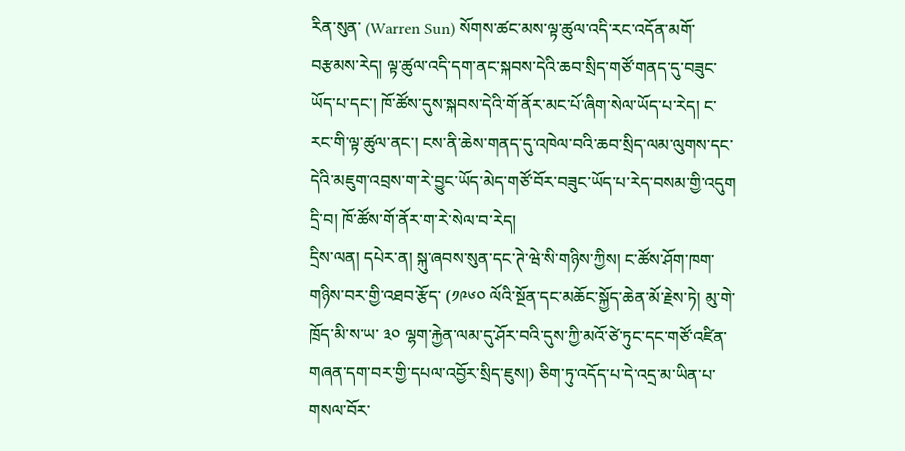རིན་སུན་ (Warren Sun) སོགས་ཚང་མས་ལྟ་ཚུལ་འདི་རང་འདོན་མགོ་བརྩམས་རེད། ལྟ་ཚུལ་འདི་དག་ནང་སྐབས་དེའི་ཆབ་སྲིད་གཙོ་གནད་དུ་བཟུང་ཡོད་པ་དང་། ཁོ་ཚོས་དུས་སྐབས་དེའི་གོ་ནོར་མང་པོ་ཞིག་སེལ་ཡོད་པ་རེད། ང་རང་གི་ལྟ་ཚུལ་ནང་། ངས་ནི་ཆེས་གནད་དུ་འཁེལ་བའི་ཆབ་སྲིད་ལམ་ལུགས་དང་དེའི་མཇུག་འབྲས་ག་རེ་བྱུང་ཡོད་མེད་གཙོ་བོར་བཟུང་ཡོད་པ་རེད་བསམ་གྱི་འདུག
དྲི་བ། ཁོ་ཚོས་གོ་ནོར་ག་རེ་སེལ་བ་རེད།
དྲིས་ལན། དཔེར་ན། སྐུ་ཞབས་སུན་དང་ཊེ་ཝེ་སི་གཉིས་ཀྱིས། ང་ཚོས་ཤོག་ཁག་གཉིས་བར་གྱི་འཐབ་རྩོད་ (༡༩༦༠ ལོའི་སྔོན་དང་མཆོང་སྐྱོད་ཆེན་མོ་རྗེས་ཏེ། མུ་གེ་ཁྲོད་མི་ས་ཡ་ ༣༠ ལྷག་རྐྱེན་ལམ་དུ་ཤོར་བའི་དུས་ཀྱི་མའོ་ཙེ་ཏུང་དང་གཙོ་འཛིན་གཞན་དག་བར་གྱི་དཔལ་འབྱོར་སྲིད་ཇུས།) ཅིག་ཏུ་འདོད་པ་དེ་འདྲ་མ་ཡིན་པ་གསལ་བོར་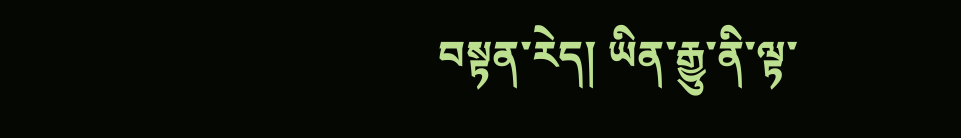བསྟན་རེད། ཡིན་རྒྱུ་ནི་ལྟ་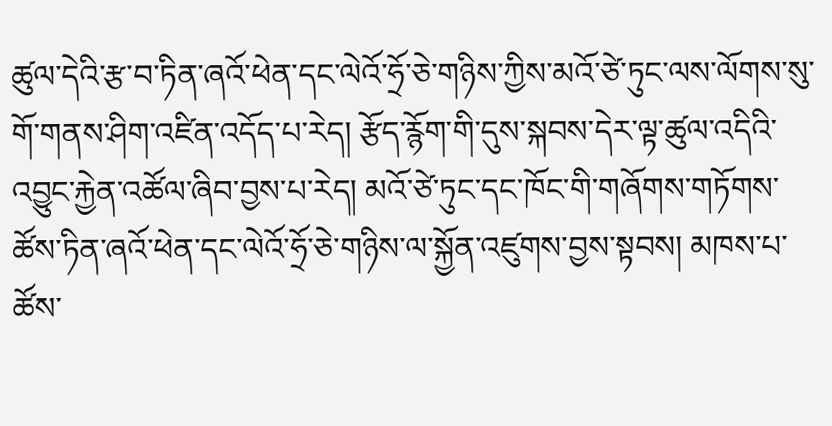ཚུལ་དེའི་རྩ་བ་ཏིན་ཞའོ་ཕེན་དང་ལེའོ་ཧྲོ་ཅེ་གཉིས་ཀྱིས་མའོ་ཙེ་ཏུང་ལས་ལོགས་སུ་གོ་གནས་ཤིག་འཛིན་འདོད་པ་རེད། རྩོད་རྙོག་གི་དུས་སྐབས་དེར་ལྟ་ཚུལ་འདིའི་འབྱུང་རྐྱེན་འཚོལ་ཞིབ་བྱས་པ་རེད། མའོ་ཙེ་ཏུང་དང་ཁོང་གི་གཞོགས་གཏོགས་ཚོས་ཏིན་ཞའོ་ཕེན་དང་ལེའོ་ཧྲོ་ཅེ་གཉིས་ལ་སྐྱོན་འཛུགས་བྱས་སྟབས། མཁས་པ་ཚོས་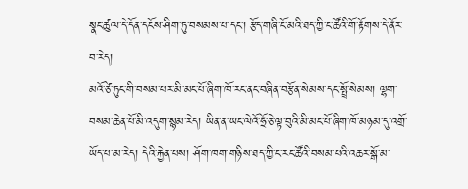སྣང་ཚུལ་དེ་དོན་དངོས་ཤིག་ཏུ་བསམས་པ་དང་། རྩོད་གཞི་ངོ་མའི་ཐད་ཀྱི་ང་ཚོའི་གོ་རྟོགས་དེ་ནོར་བ་རེད།
མའོ་ཙེ་ཏུང་གི་བསམ་པར་མི་མང་པོ་ཞིག་ཁོ་རང་ནང་བཞིན་བརྩོན་སེམས་དང་སྤྲོ་སེམས། ལྷག་བསམ་ཆེན་པོ་མི་འདུག་སྙམ་རེད། ཡིན་ན་ཡང་ལེའོ་ཧྲོ་ཅེ་ལྟ་བུའི་མི་མང་པོ་ཞིག་ཁོ་མཉམ་དུ་འགྲོ་ཡོད་པ་མ་རེད། དེའི་རྐྱེན་པས། ཤོག་ཁག་གཉིས་ཐད་ཀྱི་ང་རང་ཚོའི་བསམ་པའི་འཆར་སྒོ་མ་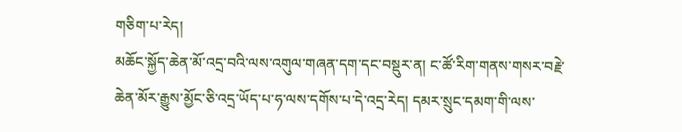གཅིག་པ་རེད།
མཆོང་སྐྱོད་ཆེན་མོ་འདྲ་བའི་ལས་འགུལ་གཞན་དག་དང་བསྡུར་ན། ང་ཚོ་རིག་གནས་གསར་བརྗེ་ཆེན་མོར་རྒྱུས་མྱོང་ཅི་འདྲ་ཡོད་པ་ཧ་ལས་དགོས་པ་དེ་འདྲ་རེད། དམར་སྲུང་དམག་གི་ལས་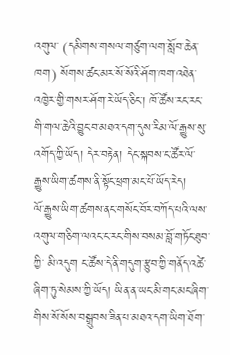འགུལ་ (དམིགས་གསལ་གཙུག་ལག་སློབ་ཆེན་ཁག) སོགས་ཚང་མར་སོ་སོའི་ཤོག་ཁག་འཐེན་འཁྱེར་གྱི་གསར་ཤོག་རེ་ཡོད་ཅིང་། ཁོ་ཚོས་རང་རང་གི་གལ་ཆེའི་བྱུང་བ་མཐའ་དག་དུས་རིམ་ལོ་རྒྱུས་སུ་འགོད་ཀྱི་ཡོད། དེར་བརྟེན། དེང་སྐབས་ང་ཚོར་ལོ་རྒྱུས་ཡིག་ཚགས་ནི་སྟོང་ཕྲག་མང་པོ་ཡོད་རེད།
ལོ་རྒྱུས་ཡིག་ཚགས་ནང་གསོང་བོར་བཀོད་པའི་ལས་འགུལ་གཅིག་ལའང་ང་རང་གིས་བསམ་བློ་གཏོང་ཐུབ་ཀྱི་ མི་འདུག ང་ཚོས་དེ་ནི་གདུག་རྩུབ་ཀྱི་གནོད་འཚེ་ཞིག་ཏུ་སེམས་ཀྱི་ཡོད། ཡིན་ན་ཡང་མི་གང་མང་ཞིག་གིས་སོ་སོས་བསྒྲུབས་ཟིན་པ་མཐའ་དག་ཡིག་ཐོག་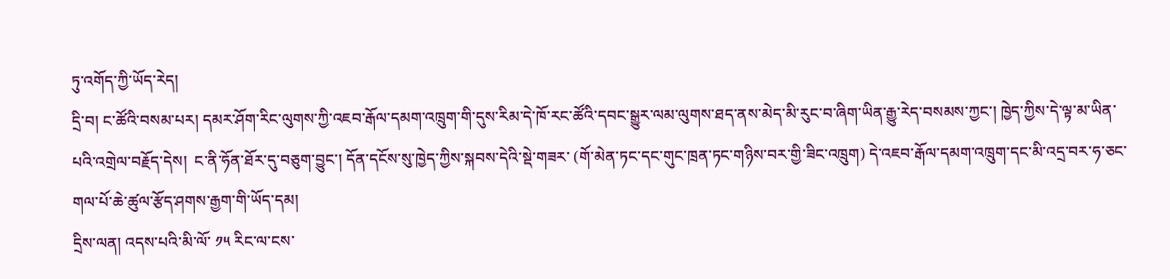ཏུ་འགོད་ཀྱི་ཡོད་རེད།
དྲི་བ། ང་ཚོའི་བསམ་པར། དམར་ཤོག་རིང་ལུགས་ཀྱི་འཇབ་རྒོལ་དམག་འཁྲུག་གི་དུས་རིམ་དེ་ཁོ་རང་ཚོའི་དབང་སྒྱུར་ལམ་ལུགས་ཐད་ནས་མེད་མི་རུང་བ་ཞིག་ཡིན་རྒྱུ་རེད་བསམས་ཀྱང་། ཁྱེད་ཀྱིས་དེ་ལྟ་མ་ཡིན་པའི་འགྲེལ་བརྗོད་དེས།  ང་ནི་ཧོན་ཐོར་དུ་བཅུག་བྱུང་། དོན་དངོས་སུ་ཁྱེད་ཀྱིས་སྐབས་དེའི་སྡེ་གཟར་ (གོ་མེན་ཏང་དང་གུང་ཁྲན་ཏང་གཉིས་བར་གྱི་ཟིང་འཁྲུག) དེ་འཇབ་རྒོལ་དམག་འཁྲུག་དང་མི་འདྲ་བར་ཧ་ཅང་གལ་པོ་ཆེ་ཚུལ་རྩོད་ཤགས་རྒྱག་གི་ཡོད་དམ།
དྲིས་ལན། འདས་པའི་མི་ལོ་ ༡༥ རིང་ལ་ངས་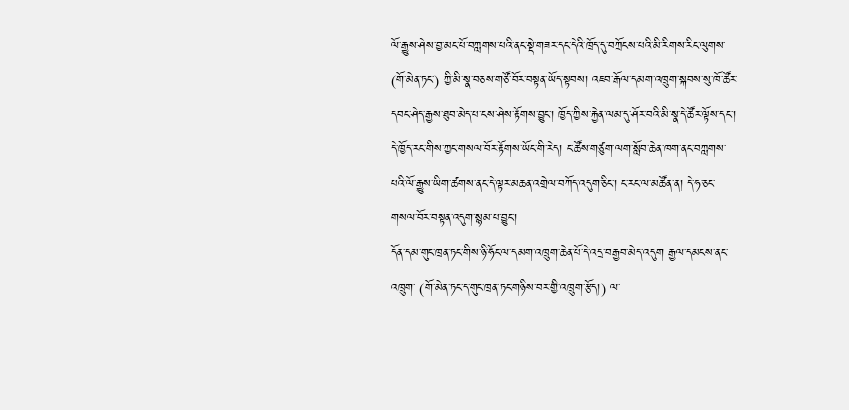ལོ་རྒྱུས་ཤེས་བྱ་མང་པོ་བཀླགས་པའི་ནང་སྡེ་གཟར་དང་དེའི་ཁྲོད་དུ་བཀྲོངས་པའི་མི་རིགས་རིང་ལུགས་ (གོ་མེན་ཏང་) ཀྱི་མི་སྣ་བཅས་གཙོ་བོར་བསྟན་ཡོད་སྟབས། འཇབ་རྒོལ་དམག་འཁྲུག་སྐབས་སུ་ཁོ་ཚོར་དབང་ཤེད་རྒྱས་ཐུབ་མེད་པ་ངས་ཤེས་རྟོགས་བྱུང་། ཁྱོད་ཀྱིས་རྐྱེན་ལམ་དུ་ཤོར་བའི་མི་སྣ་དེ་ཚོར་ལྟོས་དང་། དེ་ཁྱོད་རང་གིས་ཀྱང་གསལ་བོར་རྟོགས་ཡོང་གི་རེད། ང་ཚོས་གཙུག་ལག་སློབ་ཆེན་ཁག་ནང་བཀླགས་པའི་ལོ་རྒྱུས་ཡིག་ཚགས་ནང་དེ་ལྟར་མཆན་འགྲེལ་བཀོད་འདུག་ཅིང་། ང་རང་ལ་མཚོན་ན། དེ་ཧ་ཅང་གསལ་བོར་བསྟན་འདུག་སྙམ་པ་བྱུང་།
དོན་དམ་གུང་ཁྲན་ཏང་གིས་ཉི་ཧོང་ལ་དམག་འཁྲུག་ཆེན་པོ་དེ་འདྲ་བརྒྱབ་མེད་འདུག རྒྱལ་དམངས་ནང་འཁྲུག་ (གོ་མེན་ཏང་ད་གུང་ཁྲན་ཏང་གཉིས་བར་གྱི་འཁྲུག་རྩོད།) ལ་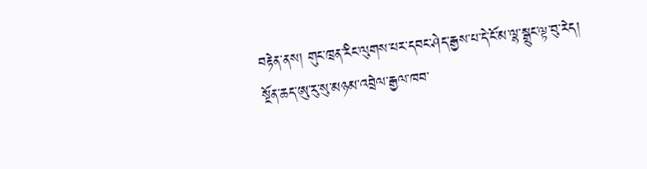བརྟེན་ནས། གུང་ཁྲན་རིང་ལུགས་པར་དབང་ཤེད་རྒྱས་པ་དེ་ངོ་མ་ལྷ་སྒྲུང་ལྟ་བུ་རེད།
སྔོན་ཆད་ཨུ་རུ་སུ་མཉམ་འབྲེལ་རྒྱལ་ཁབ་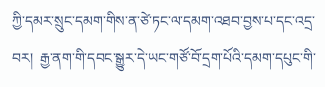ཀྱི་དམར་སྲུང་དམག་གིས་ན་ཙེ་ཏང་ལ་དམག་འཐབ་བྱས་པ་དང་འདྲ་བར།  རྒྱ་ནག་གི་དབང་སྒྱུར་དེ་ཡང་གཙོ་བོ་དྲག་པོའི་དམག་དཔུང་གི་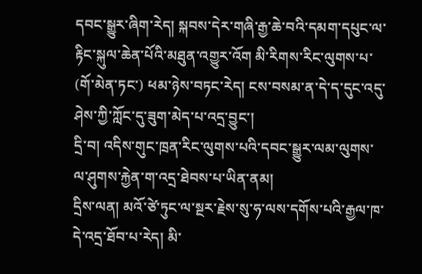དབང་སྒྱུར་ཞིག་རེད། སྐབས་དེར་གཞི་རྒྱ་ཆེ་བའི་དམག་དཔུང་ལ་རྟིང་སྐུལ་ཆེན་པོའི་མཐུན་འགྱུར་འོག མི་རིགས་རིང་ལུགས་པ་ (གོ་མེན་ཏང་) ཕམ་ཉེས་བཏང་རེད། ངས་བསམ་ན་དེ་ད་དུང་འདུ་ཤེས་ཀྱི་ཀློང་དུ་ཟུག་མེད་པ་འདྲ་བྱུང་།
དྲི་བ། འདིས་གུང་ཁྲན་རིང་ལུགས་པའི་དབང་སྒྱུར་ལམ་ལུགས་ལ་ཤུགས་རྐྱེན་ག་འདྲ་ཐེབས་པ་ཡིན་ནམ།
དྲིས་ལན། མའོ་ཙེ་ཏུང་ལ་སྔར་རྗེས་སུ་ཧ་ལས་དགོས་པའི་རྒྱལ་ཁ་དེ་འདྲ་ཐོབ་པ་རེད། མི་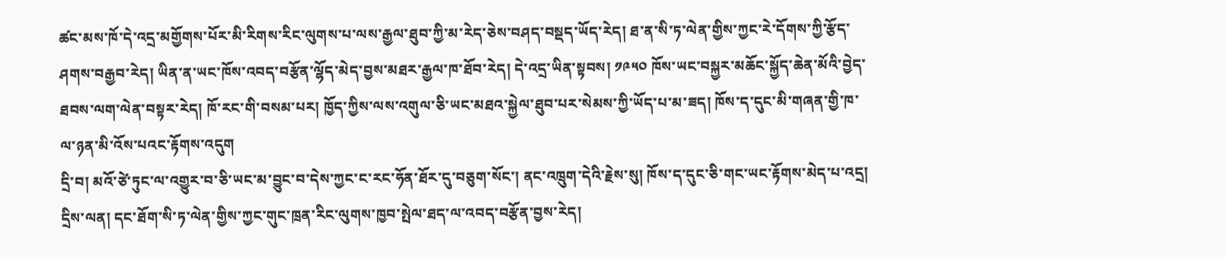ཚང་མས་ཁོ་དེ་འདྲ་མགྱོགས་པོར་མི་རིགས་རིང་ལུགས་པ་ལས་རྒྱལ་ཐུབ་ཀྱི་མ་རེད་ཅེས་བཤད་བསྡད་ཡོད་རེད། ཐ་ན་སི་ཏ་ལེན་གྱིས་ཀྱང་རེ་དོགས་ཀྱི་རྩོད་ཤགས་བརྒྱབ་རེད། ཡིན་ན་ཡང་ཁོས་འབད་བརྩོན་ལྷོད་མེད་བྱས་མཐར་རྒྱལ་ཁ་ཐོབ་རེད། དེ་འདྲ་ཡིན་སྟབས། ༡༩༥༠ ཁོས་ཡང་བསྐྱར་མཆོང་སྐྱོད་ཆེན་མོའི་བྱེད་ཐབས་ལག་ལེན་བསྟར་རེད། ཁོ་རང་གི་བསམ་པར། ཁྱོད་ཀྱིས་ལས་འགུལ་ཅི་ཡང་མཐའ་སྐྱེལ་ཐུབ་པར་སེམས་ཀྱི་ཡོད་པ་མ་ཟད། ཁོས་ད་དུང་མི་གཞན་གྱི་ཁ་ལ་ཉན་མི་འོས་པའང་རྟོགས་འདུག
དྲི་བ། མའོ་ཙེ་ཏུང་ལ་འགྱུར་བ་ཅི་ཡང་མ་བྱུང་བ་དེས་ཀྱང་ང་རང་ཧོན་ཐོར་དུ་བཅུག་སོང་། ནང་འཁྲུག་དེའི་རྗེས་སུ། ཁོས་ད་དུང་ཅི་གང་ཡང་རྟོགས་མེད་པ་འདྲ།
དྲིས་ལན། དང་ཐོག་སི་ཏ་ལེན་གྱིས་ཀྱང་གུང་ཁྲན་རིང་ལུགས་ཁྱབ་སྤེལ་ཐད་ལ་འབད་བརྩོན་བྱས་རེད།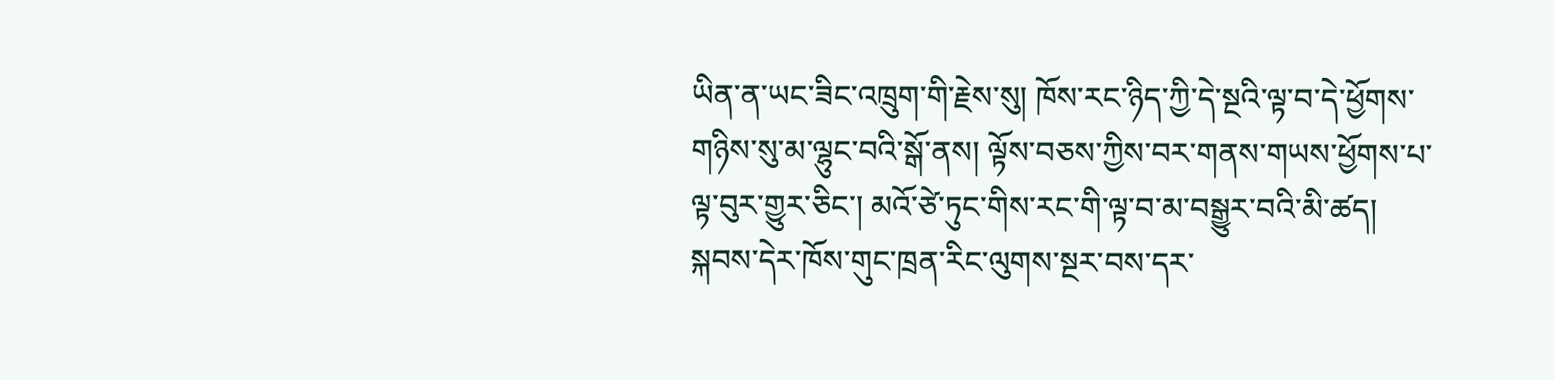ཡིན་ན་ཡང་ཟིང་འཁྲུག་གི་རྗེས་སུ། ཁོས་རང་ཉིད་ཀྱི་དེ་སྔའི་ལྟ་བ་དེ་ཕྱོགས་གཉིས་སུ་མ་ལྷུང་བའི་སྒོ་ནས། ལྟོས་བཅས་ཀྱིས་བར་གནས་གཡས་ཕྱོགས་པ་ལྟ་བུར་གྱུར་ཅིང་། མའོ་ཙེ་ཏུང་གིས་རང་གི་ལྟ་བ་མ་བསྒྱུར་བའི་མི་ཚད། སྐབས་དེར་ཁོས་གུང་ཁྲན་རིང་ལུགས་སྔར་བས་དར་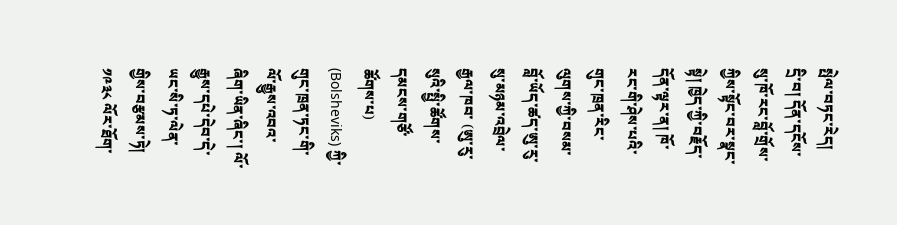སྤེལ་བཏང་རེད།
དྲི་བ། དོན་དངོས་སུ་ཁོ་རང་བློ་གྲོས་ཀྱིས་སྟོང་བར་སྣང་སྟེ། ཁྱེད་ཀྱི་བརྗོད་དོན་ལྟར་ན། ཁོ་རང་གི་ཤེས་པའི་གུང་ཁྲན་རིང་ལུགས་ཀྱི་བསམ་བློ་ཡོད་ཚད་ཨུ་རུ་སུ་མཉམ་འབྲེལ་རྒྱལ་ཁབ་ (ཨུ་རུ་སུའི་སྤྱི་ཚོགས་དམངས་གཙོ་ཚོགས་པ)  (Bolsheviks) ཀྱི་གུང་ཁྲན་ཏང་གི་ལོ་རྒྱུས་འབའ་ཞིག་ཡིན་ཞིང་། ལོ་རྒྱུས་དཔེ་དེབ་དེ་ཡང་སི་ཏ་ལེན་གྱིས་བརྩམས་ཏེ། ༡༩༣༨ ལོར་ཐོག་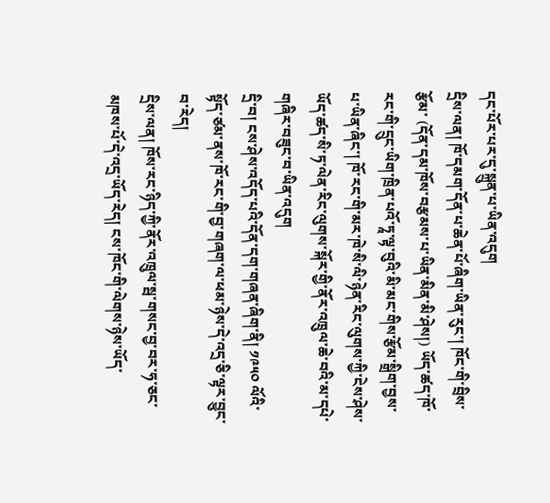དང་པོར་པར་དུ་སྐྲུན་པ་ཡིན་འདུག
དྲིས་ལན། ཁོ་དམག་དོན་པ་ཆེན་པོ་ཞིག་ཡིན་རུང་། ཁོང་གི་བྲིས་རྩོམ་ (དོན་དམ་ཁོས་བརྩམས་པ་ཡིན་མིན་མི་ཤེས།) ཡོད་ཚད་ཁོ་རང་གི་དྲུང་ཡིག་ཁྲིན་པའོ་ཏཱ་ལྟ་བུའི་མི་མང་གིས་རྩོམ་སྒྲིག་བྱས་པ་ཡིན་ཞིང་། ཁོ་རང་གི་མར་ཁེ་སི་ལི་ཉེན་རིང་ལུགས་ཀྱི་ངེས་ཤེས་ཡོད་ཚད་སི་ཏ་ལེན་རིང་ལུགས་སྐོར་གྱི་ནོར་འཁྲུལ་ཆེ་བའི་མ་དཔེ་གཞིར་བཟུང་བ་ཡིན་འདུག
དྲི་བ། ངས་ཤེས་འདོད་པའི་དོན་དག་གཞན་ཞིག་ནི། ༡༩༥༠ ལོའི་སྟོད་ཙམ་ནས་ཁོ་རང་གི་བྱ་གཞག་ལ་ཕམ་ཉེས་དེ་འདྲ་ཅི་ལྟར་བྱུང་བ་རེད།
དྲིས་ལན། ཁོས་རང་ཉིད་ཀྱི་ནོར་འཁྲུལ་སྦ་གསང་བྱ་བར་ཧ་ཅང་མཁས་པོ་དེ་འདྲ་ཡོད་རེད། ངས་ཁོང་གི་ལེགས་ཉེས་ཡོད་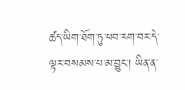ཚད་ཡིག་ཐོག་ཏུ་ཕབ་རག་བར་དེ་ལྟར་བསམས་པ་མ་བྱུང་། ཡིན་ན་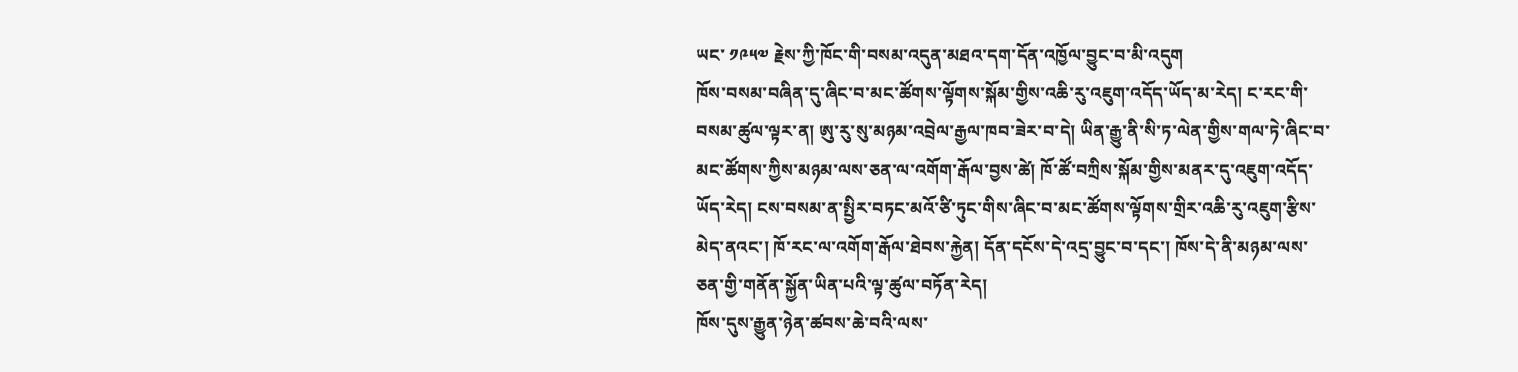ཡང་ ༡༩༥༧ རྗེས་ཀྱི་ཁོང་གི་བསམ་འདུན་མཐའ་དག་དོན་འཁྱོལ་བྱུང་བ་མི་འདུག
ཁོས་བསམ་བཞིན་དུ་ཞིང་བ་མང་ཚོགས་ལྟོགས་སྐོམ་གྱིས་འཆི་རུ་འཇུག་འདོད་ཡོད་མ་རེད། ང་རང་གི་བསམ་ཚུལ་ལྟར་ན། ཨུ་རུ་སུ་མཉམ་འབྲེལ་རྒྱལ་ཁབ་ཟེར་བ་དེ། ཡིན་རྒྱུ་ནི་སི་ཏ་ལེན་གྱིས་གལ་ཏེ་ཞིང་བ་མང་ཚོགས་ཀྱིས་མཉམ་ལས་ཅན་ལ་འགོག་རྒོལ་བྱས་ཚེ། ཁོ་ཚོ་བཀྲིས་སྐོམ་གྱིས་མནར་དུ་འཇུག་འདོད་ཡོད་རེད། ངས་བསམ་ན་སྤྱིར་བཏང་མའོ་ཙི་ཏུང་གིས་ཞིང་བ་མང་ཚོགས་ལྟོགས་གྲིར་འཆི་རུ་འཇུག་རྩིས་མེད་ནའང་། ཁོ་རང་ལ་འགོག་རྒོལ་ཐེབས་རྐྱེན། དོན་དངོས་དེ་འདྲ་བྱུང་བ་དང་། ཁོས་དེ་ནི་མཉམ་ལས་ཅན་གྱི་གནོན་སྐྱོན་ཡིན་པའི་ལྟ་ཚུལ་བཏོན་རེད།
ཁོས་དུས་རྒྱུན་ཉེན་ཚབས་ཆེ་བའི་ལས་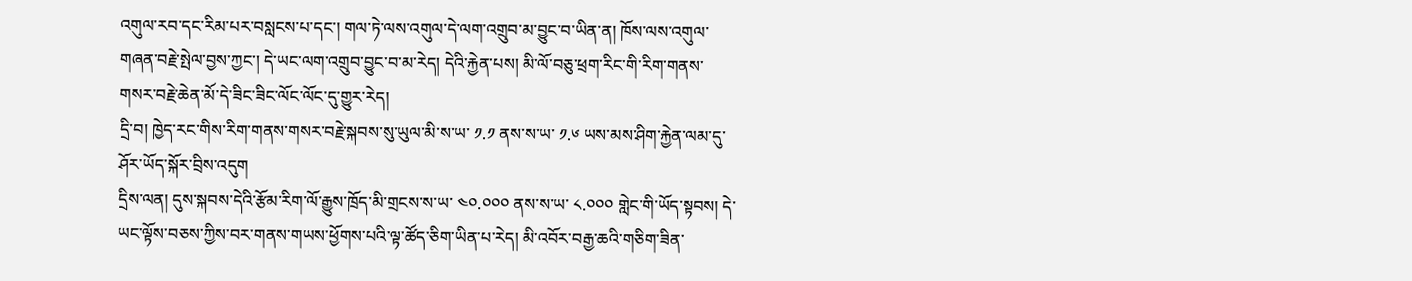འགུལ་རབ་དང་རིམ་པར་བསླངས་པ་དང་། གལ་ཏེ་ལས་འགུལ་དེ་ལག་འགྲུབ་མ་བྱུང་བ་ཡིན་ན། ཁོས་ལས་འགུལ་གཞན་བརྗེ་སྤེལ་བྱས་ཀྱང་། དེ་ཡང་ལག་འགྲུབ་བྱུང་བ་མ་རེད། དེའི་རྐྱེན་པས། མི་ལོ་བཅུ་ཕྲག་རིང་གི་རིག་གནས་གསར་བརྗེ་ཆེན་མོ་དེ་ཟིང་ཟིང་ལོང་ལོང་དུ་གྱུར་རེད།
དྲི་བ། ཁྱེད་རང་གིས་རིག་གནས་གསར་བརྗེ་སྐབས་སུ་ཡུལ་མི་ས་ཡ་ ༡.༡ ནས་ས་ཡ་ ༡.༦ ཡས་མས་ཤིག་རྐྱེན་ལམ་དུ་ཤོར་ཡོད་སྐོར་བྲིས་འདུག
དྲིས་ལན། དུས་སྐབས་དེའི་རྩོམ་རིག་ལོ་རྒྱུས་ཁྲོད་མི་གྲངས་ས་ཡ་ ༤༠.༠༠༠ ནས་ས་ཡ་ ༨.༠༠༠ གླེང་གི་ཡོད་སྟབས། དེ་ཡང་ལྟོས་བཅས་ཀྱིས་བར་གནས་གཡས་ཕྱོགས་པའི་ལྟ་ཚོད་ཅིག་ཡིན་པ་རེད། མི་འབོར་བརྒྱ་ཆའི་གཅིག་ཟིན་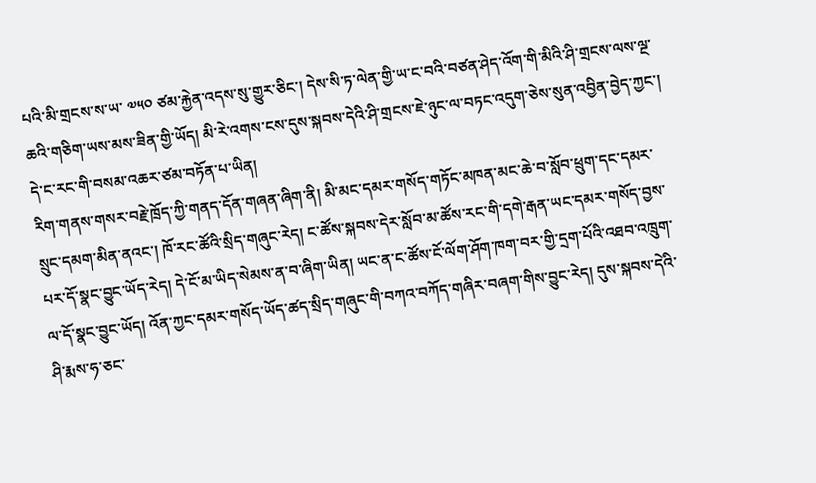པའི་མི་གྲངས་ས་ཡ་ ༧༥༠ ཙམ་རྐྱེན་འདས་སུ་གྱུར་ཅིང་། དེས་སི་ཏ་ལེན་གྱི་ཡ་ང་བའི་བཙན་ཤེད་འོག་གི་མིའི་ཤི་གྲངས་ལས་ལྔ་ཆའི་གཅིག་ཡས་མས་ཟིན་གྱི་ཡོད། མི་རེ་འགས་ངས་དུས་སྐབས་དེའི་ཤི་གྲངས་ཇེ་ཉུང་ལ་བཏང་འདུག་ཅེས་སུན་འབྱིན་བྱེད་ཀྱང་། དེ་ང་རང་གི་བསམ་འཆར་ཙམ་བཏོན་པ་ཡིན།
རིག་གནས་གསར་བརྗེ་ཁྲོད་ཀྱི་གནད་དོན་གཞན་ཞིག་ནི། མི་མང་དམར་གསོད་གཏོང་མཁན་མང་ཆེ་བ་སློབ་ཕྲུག་དང་དམར་སྲུང་དམག་མིན་ནའང་། ཁོ་རང་ཚོའི་སྲིད་གཞུང་རེད། ང་ཚོས་སྐབས་དེར་སློབ་མ་ཚོས་རང་གི་དགེ་རྒན་ཡང་དམར་གསོད་བྱས་པར་དོ་སྣང་བྱུང་ཡོད་རེད། དེ་ངོ་མ་ཡིད་སེམས་ན་བ་ཞིག་ཡིན། ཡང་ན་ང་ཚོས་ངོ་ལོག་ཤོག་ཁག་བར་གྱི་དྲག་པོའི་འཐབ་འཁྲུག་ལ་དོ་སྣང་བྱུང་ཡོད། འོན་ཀྱང་དམར་གསོད་ཡོད་ཚད་སྲིད་གཞུང་གི་བཀའ་བཀོད་གཞིར་བཞག་གིས་བྱུང་རེད། དུས་སྐབས་དེའི་ཤི་རྨས་ཧ་ཅང་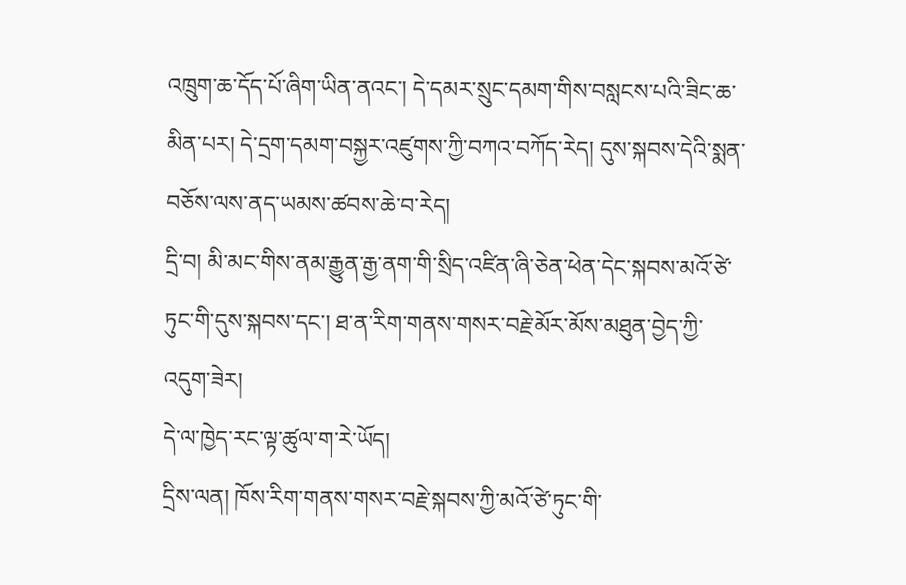འཁྲུག་ཆ་དོད་པོ་ཞིག་ཡིན་ནའང་། དེ་དམར་སྲུང་དམག་གིས་བསླངས་པའི་ཟིང་ཆ་མིན་པར། དེ་དྲག་དམག་བསྐྱར་འཛུགས་ཀྱི་བཀའ་བཀོད་རེད། དུས་སྐབས་དེའི་སྨན་བཅོས་ལས་ནད་ཡམས་ཚབས་ཆེ་བ་རེད།
དྲི་བ། མི་མང་གིས་ནམ་རྒྱུན་རྒྱ་ནག་གི་སྲིད་འཛིན་ཞི་ཅེན་ཕེན་དེང་སྐབས་མའོ་ཙེ་ཏུང་གི་དུས་སྐབས་དང་། ཐ་ན་རིག་གནས་གསར་བརྗེ་མོར་མོས་མཐུན་བྱེད་ཀྱི་འདུག་ཟེར།
དེ་ལ་ཁྱེད་རང་ལྟ་ཚུལ་ག་རེ་ཡོད།
དྲིས་ལན། ཁོས་རིག་གནས་གསར་བརྗེ་སྐབས་ཀྱི་མའོ་ཙེ་ཏུང་གི་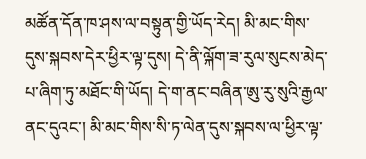མཚོན་དོན་ཁ་ཤས་ལ་བསྟུན་གྱི་ཡོད་རེད། མི་མང་གིས་དུས་སྐབས་དེར་ཕྱིར་ལྟ་དུས། དེ་ནི་ལྐོག་ཟ་རུལ་སུངས་མེད་པ་ཞིག་ཏུ་མཐོང་གི་ཡོད། དེ་ག་ནང་བཞིན་ཨུ་རུ་སུའི་རྒྱལ་ནང་དུའང་། མི་མང་གིས་སི་ཏ་ལེན་དུས་སྐབས་ལ་ཕྱིར་ལྟ་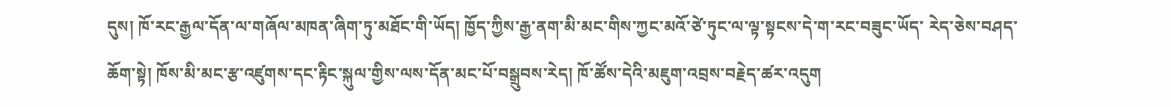དུས། ཁོ་རང་རྒྱལ་དོན་ལ་གཞོལ་མཁན་ཞིག་ཏུ་མཐོང་གི་ཡོད། ཁྱོད་ཀྱིས་རྒྱ་ནག་མི་མང་གིས་ཀྱང་མའོ་ཙེ་ཏུང་ལ་ལྟ་སྟངས་དེ་ག་རང་བཟུང་ཡོད་ རེད་ཅེས་བཤད་ཆོག་སྟེ། ཁོས་མི་མང་རྩ་འཛུགས་དང་རྟིང་སྐུལ་གྱིས་ལས་དོན་མང་པོ་བསྒྲུབས་རེད། ཁོ་ཚོས་དེའི་མཇུག་འབྲས་བརྗེད་ཚར་འདུག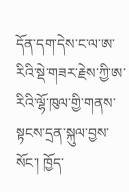དོན་དག་དེས་ང་ལ་ཨ་རིའི་སྡེ་གཟར་རྗེས་ཀྱི་ཨ་རིའི་ལྷོ་ཁུལ་གྱི་གནས་སྟངས་དྲན་སྐུལ་བྱས་སོང་། ཁྱོད་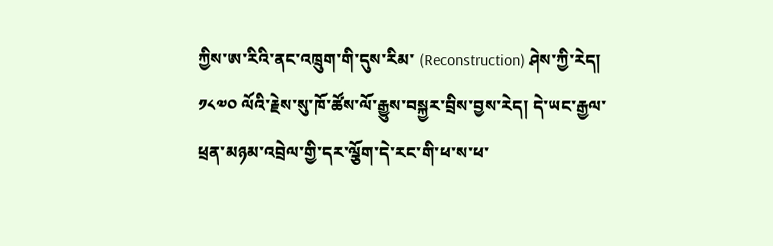ཀྱིས་ཨ་རིའི་ནང་འཁྲུག་གི་དུས་རིམ་ (Reconstruction) ཤེས་ཀྱི་རེད། ༡༨༧༠ ལོའི་རྗེས་སུ་ཁོ་ཚོས་ལོ་རྒྱུས་བསྐྱར་བྲིས་བྱས་རེད། དེ་ཡང་རྒྱལ་ཕྲན་མཉམ་འབྲེལ་གྱི་དར་ལྕོག་དེ་རང་གི་ཕ་ས་ཕ་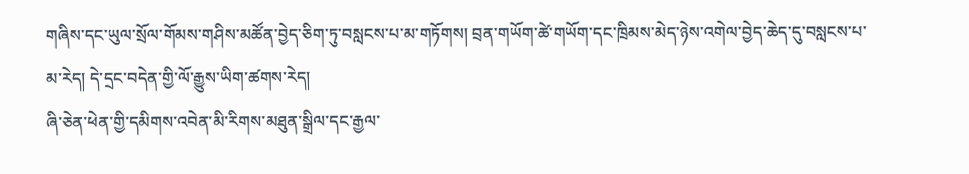གཞིས་དང་ཡུལ་སྲོལ་གོམས་གཤིས་མཚོན་བྱེད་ཅིག་ཏུ་བསླངས་པ་མ་གཏོགས། བྲན་གཡོག་ཚེ་གཡོག་དང་ཁྲིམས་མེད་ཉེས་འགེལ་བྱེད་ཆེད་དུ་བསླངས་པ་མ་རེད། དེ་དྲང་བདེན་གྱི་ལོ་རྒྱུས་ཡིག་ཚགས་རེད།
ཞི་ཅེན་ཕེན་གྱི་དམིགས་འབེན་མི་རིགས་མཐུན་སྒྲིལ་དང་རྒྱལ་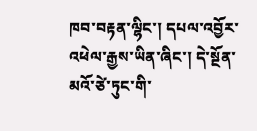ཁབ་བརྟན་ལྷིང་། དཔལ་འབྱོར་འཕེལ་རྒྱས་ཡིན་ཞིང་། དེ་སྔོན་མའོ་ཙེ་ཏུང་གི་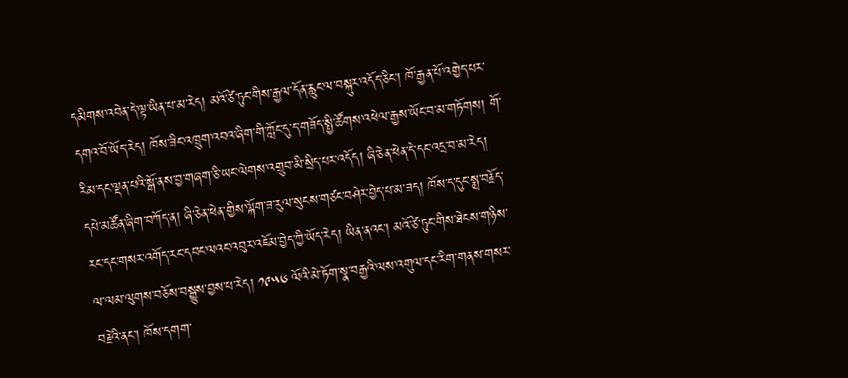དམིགས་འབེན་དེ་ལྟ་ཡིན་པ་མ་རེད། མའོ་ཙེ་ཏུང་གིས་རྒྱལ་དོན་རླུང་ལ་བསྐུར་འདོད་ཅིང་། ཁོ་རྒྱན་པོ་འགྱེད་པར་དགའ་བོ་ཡོད་རེད། ཁོས་ཟིང་འཁྲུག་འབའ་ཞིག་གི་ཀློང་དུ་ད་གཟོད་སྤྱི་ཚོགས་འཕེལ་རྒྱས་ཡོང་བ་མ་གཏོགས། གོ་རིམ་དང་ལྡན་པའི་སྒོ་ནས་བྱ་གཞག་ཅི་ཡང་ལེགས་འགྲུབ་མི་སྲིད་པར་འདོད། ཞི་ཅེན་ཕེན་དེ་དང་འདྲ་བ་མ་རེད།
དཔེ་མཚོན་ཞིག་བཀོད་ན། ཞི་ཅེན་ཕེན་གྱིས་ལྐོག་ཟ་རུལ་སུངས་གཙང་བཤེར་བྱེད་པ་མ་ཟད། ཁོས་ད་དུང་སྨྲ་བརྗོད་རང་དང་གསར་འགོད་རང་དབང་ལའང་འབུར་འཇོམ་བྱེད་ཀྱི་ཡོད་རེད། ཡིན་ནའང་། མའོ་ཙེ་ཏུང་གིས་ཐེངས་གཉིས་ལ་ལམ་ལུགས་བཅོས་བསྒྱུས་བྱས་པ་རེད། ༡༩༥༦ ལོའི་མེ་ཏོག་སྣ་བརྒྱའི་ལས་འགུལ་དང་རིག་གནས་གསར་བརྗེའི་ནང་། ཁོས་དགག་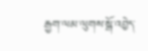རྒྱག་ལམ་ལུགས་སྒོ་འབྱེད་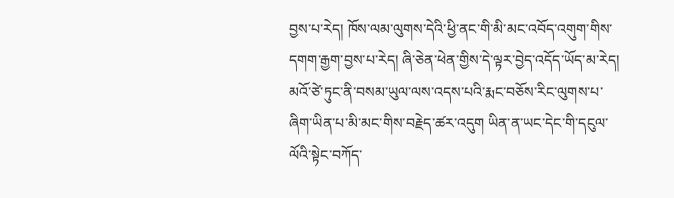བྱས་པ་རེད། ཁོས་ལམ་ལུགས་དེའི་ཕྱི་ནང་གི་མི་མང་འབོད་འགུག་གིས་དགག་རྒྱག་བྱས་པ་རེད། ཞི་ཅེན་ཕེན་གྱིས་དེ་ལྟར་བྱེད་འདོད་ཡོད་མ་རེད།
མའོ་ཙེ་ཏུང་ནི་བསམ་ཡུལ་ལས་འདས་པའི་རྨང་བཅོས་རིང་ལུགས་པ་ཞིག་ཡིན་པ་མི་མང་གིས་བརྗེད་ཚར་འདུག ཡིན་ན་ཡང་དེང་གི་དངུལ་ལོའི་སྟེང་བཀོད་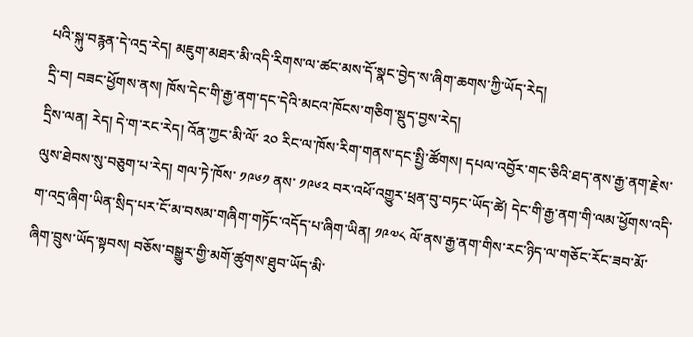པའི་སྐུ་བརྙན་དེ་འདྲ་རེད། མཇུག་མཐར་མི་འདི་རིགས་ལ་ཚང་མས་དོ་སྣང་བྱེད་ས་ཞིག་ཆགས་ཀྱི་ཡོད་རེད།
དྲི་བ། བཟང་ཕྱོགས་ནས། ཁོས་དེང་གི་རྒྱ་ནག་དང་དེའི་མངའ་ཁོངས་གཅིག་སྡུད་བྱས་རེད།
དྲིས་ལན། རེད། དེ་ག་རང་རེད། འོན་ཀྱང་མི་ལོ་ ༢༠ རིང་ལ་ཁོས་རིག་གནས་དང་སྤྱི་ཚོགས། དཔལ་འབྱོར་གང་ཅིའི་ཐད་ནས་རྒྱ་ནག་རྗེས་ལུས་ཐེབས་སུ་བཅུག་པ་རེད། གལ་ཏེ་ཁོས་ ༡༩༦༡ ནས་ ༡༩༦༢ བར་འཕོ་འགྱུར་ཕྲན་བུ་བཏང་ཡོད་ཚེ། དེང་གི་རྒྱ་ནག་གི་ལམ་ཕྱོགས་འདི་ག་འདྲ་ཞིག་ཡིན་སྲིད་པར་ངོ་མ་བསམ་གཞིག་གཏོང་འདོད་པ་ཞིག་ཡིན། ༡༩༧༨ ལོ་ནས་རྒྱ་ནག་གིས་རང་ཉིད་ལ་གཅོང་རོང་ཟབ་མོ་ཞིག་བྲུས་ཡོད་སྟབས། བཅོས་བསྒྱུར་གྱི་མགོ་ཚུགས་ཐུབ་ཡོད་མི་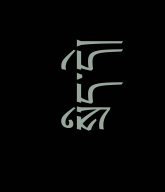སྲིད་དེ།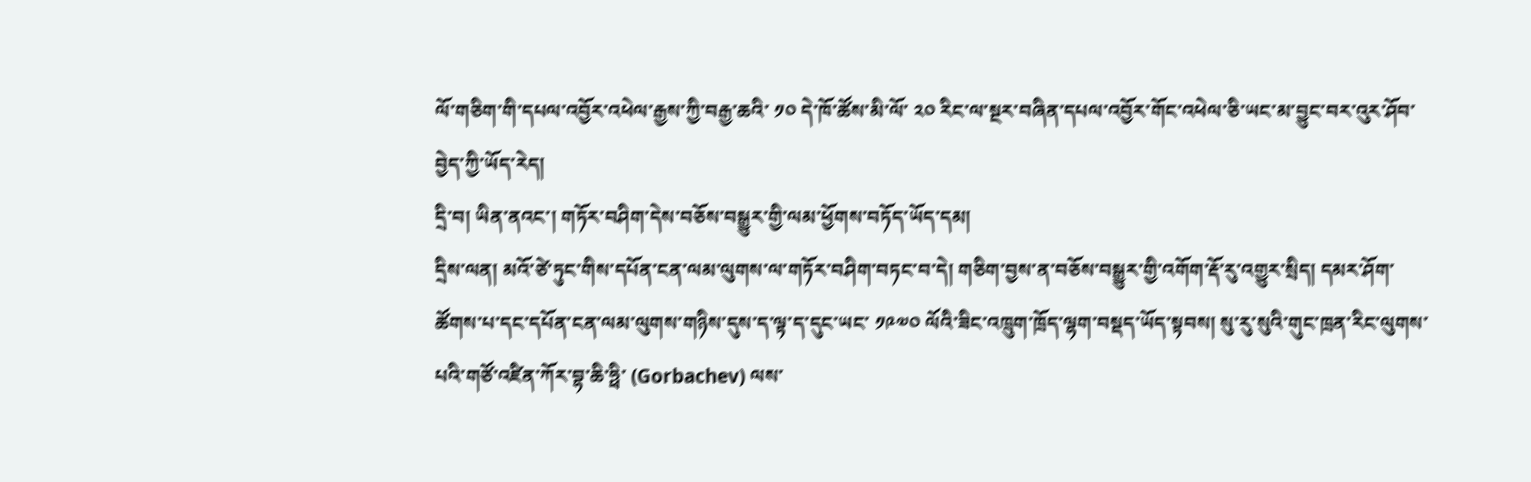ལོ་གཅིག་གི་དཔལ་འབྱོར་འཕེལ་རྒྱས་ཀྱི་བརྒྱ་ཆའི་ ༡༠ དེ་ཁོ་ཚོས་མི་ལོ་ ༢༠ རིང་ལ་སྔར་བཞིན་དཔལ་འབྱོར་གོང་འཕེལ་ཅི་ཡང་མ་བྱུང་བར་འུར་ཤོབ་བྱེད་ཀྱི་ཡོད་རེད།
དྲི་བ། ཡིན་ནའང་། གཏོར་བཤིག་དེས་བཅོས་བསྒྱུར་གྱི་ལམ་ཕྱོགས་བཏོད་ཡོད་དམ།
དྲིས་ལན། མའོ་ཙེ་ཏུང་གིས་དཔོན་ངན་ལམ་ལུགས་ལ་གཏོར་བཤིག་བཏང་བ་དེ། གཅིག་བྱས་ན་བཅོས་བསྒྱུར་གྱི་འགོག་རྡོ་རུ་འགྱུར་སྲིད། དམར་ཤོག་ཚོགས་པ་དང་དཔོན་ངན་ལམ་ལུགས་གཉིས་དུས་ད་ལྟ་ད་དུང་ཡང་ ༡༩༧༠ ལོའི་ཟིང་འཁྲུག་ཁྲོད་ལྷག་བསྡད་ཡོད་སྟབས། སུ་རུ་སུའི་གུང་ཁྲན་རིང་ལུགས་པའི་གཙོ་འཛིན་ཀོར་བྷ་ཆི་ཧྥི་ (Gorbachev) ལས་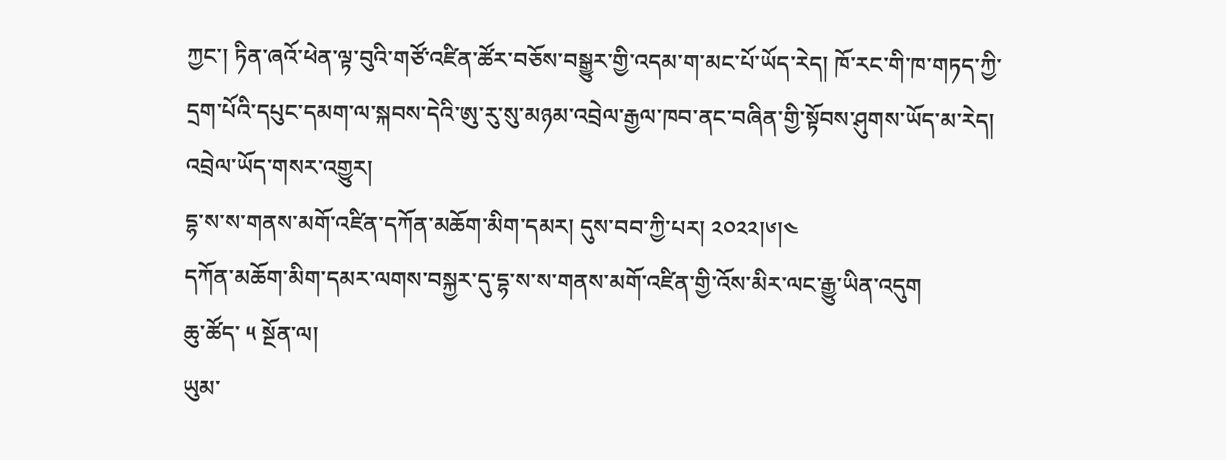ཀྱང་། ཏིན་ཞའོ་ཕེན་ལྟ་བུའི་གཙོ་འཛིན་ཚོར་བཅོས་བསྒྱུར་གྱི་འདམ་ག་མང་པོ་ཡོད་རེད། ཁོ་རང་གི་ཁ་གཏད་ཀྱི་དྲག་པོའི་དཔུང་དམག་ལ་སྐབས་དེའི་ཨུ་རུ་སུ་མཉམ་འབྲེལ་རྒྱལ་ཁབ་ནང་བཞིན་གྱི་སྟོབས་ཤུགས་ཡོད་མ་རེད།
འབྲེལ་ཡོད་གསར་འགྱུར།
དྷ་ས་ས་གནས་མགོ་འཛིན་དཀོན་མཆོག་མིག་དམར། དུས་བབ་ཀྱི་པར། ༢༠༢༢།༦།༤
དཀོན་མཆོག་མིག་དམར་ལགས་བསྐྱར་དུ་དྷ་ས་ས་གནས་མགོ་འཛིན་གྱི་འོས་མིར་ལང་རྒྱུ་ཡིན་འདུག
ཆུ་ཚོད་ ༥ སྔོན་ལ།
ཡུམ་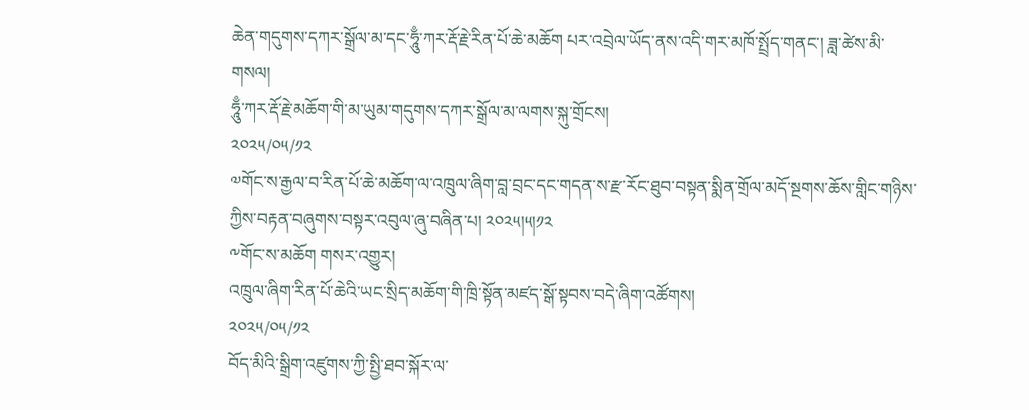ཆེན་གདུགས་དཀར་སྒྲོལ་མ་དང་ཧཱུྃ་ཀར་རྡོ་རྗེ་རིན་པོ་ཆེ་མཆོག པར་འབྲེལ་ཡོད་ནས་འདི་གར་མཁོ་སྤྲོད་གནང་། ཟླ་ཚེས་མི་གསལ།
ཧཱུྃ་ཀར་རྡོ་རྗེ་མཆོག་གི་མ་ཡུམ་གདུགས་དཀར་སྒྲོལ་མ་ལགས་སྐུ་གྲོངས།
༢༠༢༥/༠༥/༡༢
༧གོང་ས་རྒྱལ་བ་རིན་པོ་ཆེ་མཆོག་ལ་འཁྲུལ་ཞིག་བླ་བྲང་དང་གདན་ས་རྫ་རོང་ཐུབ་བསྟན་སྨིན་གྲོལ་མདོ་སྔགས་ཆོས་གླིང་གཉིས་ཀྱིས་བརྟན་བཞུགས་བསྟར་འབུལ་ཞུ་བཞིན་པ། ༢༠༢༥།༥།༡༢
༸གོང་ས་མཆོག གསར་འགྱུར།
འཁྲུལ་ཞིག་རིན་པོ་ཆེའི་ཡང་སྲིད་མཆོག་གི་ཁྲི་སྟོན་མཛད་སྒོ་སྟབས་བདེ་ཞིག་འཚོགས།
༢༠༢༥/༠༥/༡༢
བོད་མིའི་སྒྲིག་འཛུགས་ཀྱི་སྤྱི་ཐབ་སྐོར་ལ་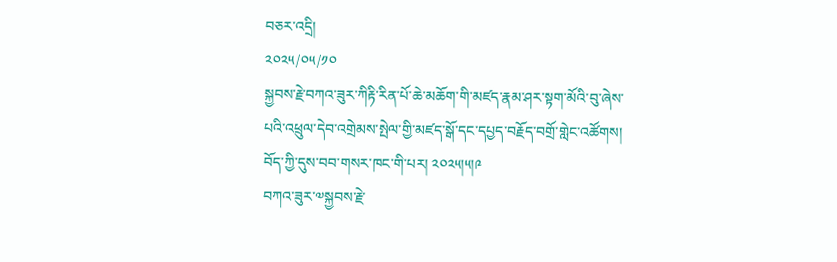བཅར་འདྲི།
༢༠༢༥/༠༥/༡༠
སྐྱབས་རྗེ་བཀའ་ཟུར་ཀིརྟི་རིན་པོ་ཆེ་མཆོག་གི་མཛད་རྣམ་ཤར་སྟག་མོའི་བུ་ཞེས་པའི་འཕྲུལ་དེབ་འགྲེམས་སྤེལ་གྱི་མཛད་སྒོ་དང་དཔྱད་བརྗོད་བགྲོ་གླེང་འཚོགས། བོད་ཀྱི་དུས་བབ་གསར་ཁང་གི་པར། ༢༠༢༥།༥།༩
བཀའ་ཟུར་༧སྐྱབས་རྗེ་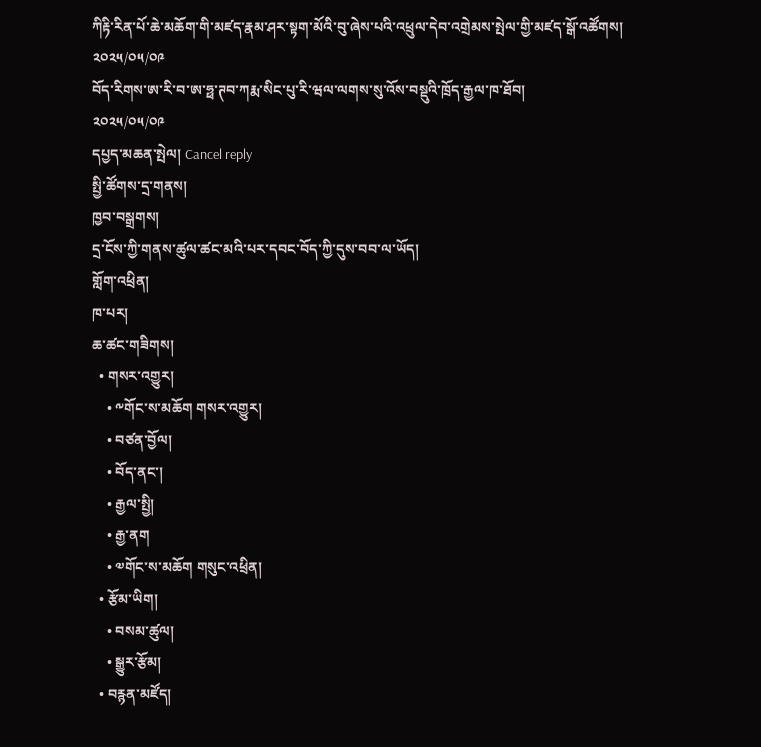ཀིརྟི་རིན་པོ་ཆེ་མཆོག་གི་མཛད་རྣམ་ཤར་སྟག་མོའི་བུ་ཞེས་པའི་འཕྲུལ་དེབ་འགྲེམས་སྤེལ་གྱི་མཛད་སྒོ་འཚོགས།
༢༠༢༥/༠༥/༠༩
བོད་རིགས་ཨ་རི་བ་ཨ་ཧྥ་ཊབ་ཀརྨ་སིང་པུ་རི་ཝལ་ལགས་སུ་འོས་བསྡུའི་ཁྲོད་རྒྱལ་ཁ་ཐོབ།
༢༠༢༥/༠༥/༠༩
དཔྱད་མཆན་སྤེལ། Cancel reply
སྤྱི་ཚོགས་དྲ་གནས།
ཁྱབ་བསྒྲགས།
དྲ་ངོས་ཀྱི་གནས་ཚུལ་ཚང་མའི་པར་དབང་བོད་ཀྱི་དུས་བབ་ལ་ཡོད།
གློག་འཕྲིན།
ཁ་པར།
ཆ་ཚང་གཟིགས།
  • གསར་འགྱུར།
    • ༸གོང་ས་མཆོག གསར་འགྱུར།
    • བཙན་བྱོལ།
    • བོད་ནང་།
    • རྒྱལ་སྤྱི།
    • རྒྱ་ནག
    • ༧གོང་ས་མཆོག གསུང་འཕྲིན།
  • རྩོམ་ཡིག།
    • བསམ་ཚུལ།
    • སྒྱུར་རྩོམ།
  • བརྙན་མཛོད།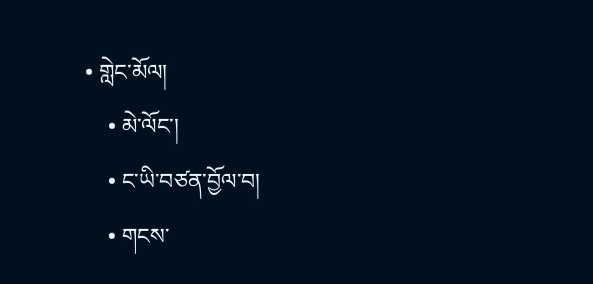• གླེང་མོལ།
    • མེ་ལོང་།
    • ང་ཡི་བཙན་བྱོལ་བ།
    • གངས་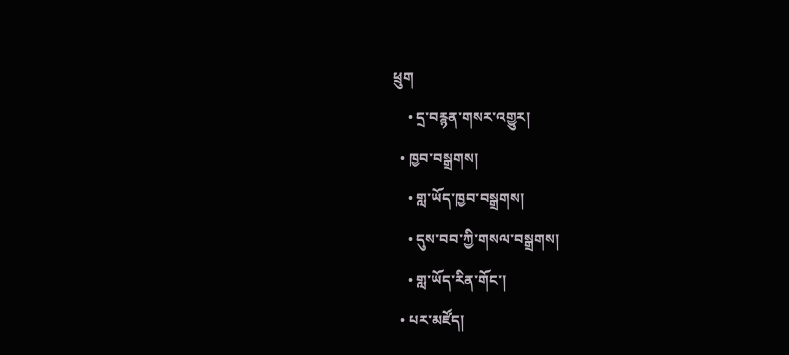ཕྲུག
    • དྲ་བརྙན་གསར་འགྱུར།
  • ཁྱབ་བསྒྲགས།
    • གླ་ཡོད་ཁྱབ་བསྒྲགས།
    • དུས་བབ་ཀྱི་གསལ་བསྒྲགས།
    • གླ་ཡོད་རིན་གོང་།
  • པར་མཛོད།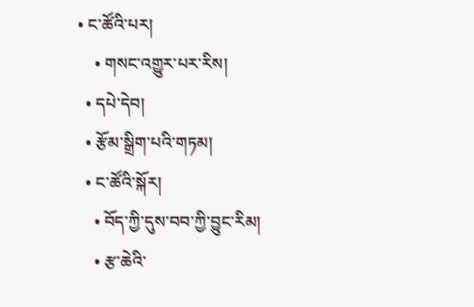• ང་ཚོའི་པར།
    • གསང་འགྱུར་པར་རིས།
  • དཔེ་དེབ།
  • རྩོམ་སྒྲིག་པའི་གཏམ།
  • ང་ཚོའི་སྐོར།
    • བོད་ཀྱི་དུས་བབ་ཀྱི་བྱུང་རིམ།
    • རྩ་ཆེའི་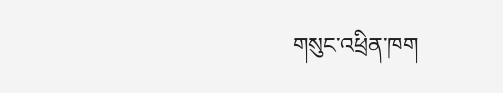གསུང་འཕྲིན་ཁག